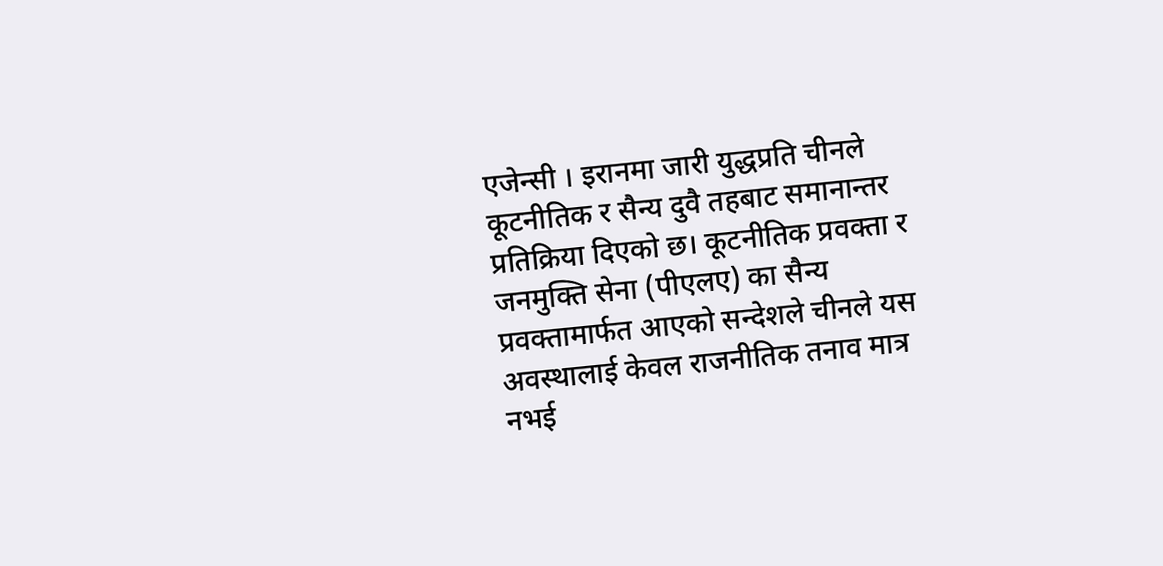एजेन्सी । इरानमा जारी युद्धप्रति चीनले कूटनीतिक र सैन्य दुवै तहबाट समानान्तर प्रतिक्रिया दिएको छ। कूटनीतिक प्रवक्ता र जनमुक्ति सेना (पीएलए) का सैन्य प्रवक्तामार्फत आएको सन्देशले चीनले यस अवस्थालाई केवल राजनीतिक तनाव मात्र नभई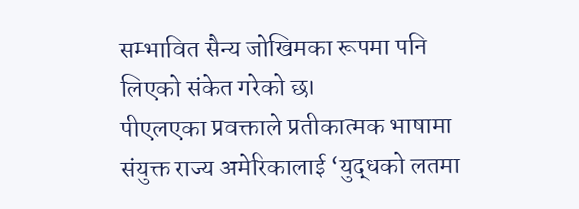सम्भावित सैन्य जोखिमका रूपमा पनि लिएको संकेत गरेको छ।
पीएलएका प्रवक्ताले प्रतीकात्मक भाषामा संयुक्त राज्य अमेरिकालाई ‘युद्धको लतमा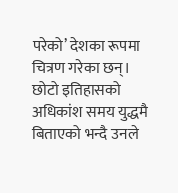परेको’ देशका रूपमा चित्रण गरेका छन्। छोटो इतिहासको अधिकांश समय युद्धमै बिताएको भन्दै उनले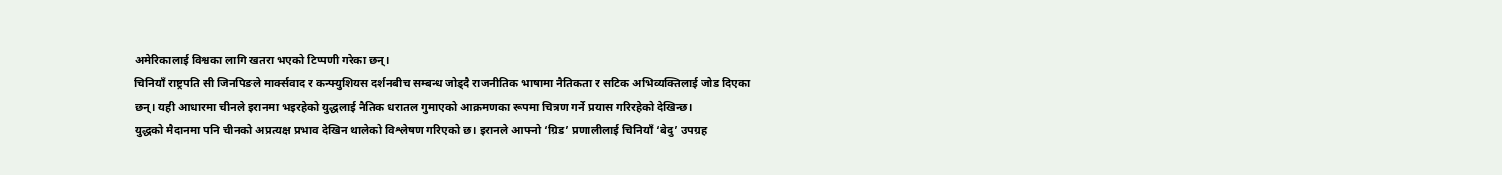अमेरिकालाई विश्वका लागि खतरा भएको टिप्पणी गरेका छन्।
चिनियाँ राष्ट्रपति सी जिनपिङले मार्क्सवाद र कन्फ्युशियस दर्शनबीच सम्बन्ध जोड्दै राजनीतिक भाषामा नैतिकता र सटिक अभिव्यक्तिलाई जोड दिएका छन्। यही आधारमा चीनले इरानमा भइरहेको युद्धलाई नैतिक धरातल गुमाएको आक्रमणका रूपमा चित्रण गर्ने प्रयास गरिरहेको देखिन्छ।
युद्धको मैदानमा पनि चीनको अप्रत्यक्ष प्रभाव देखिन थालेको विश्लेषण गरिएको छ। इरानले आफ्नो ‘ग्रिड’ प्रणालीलाई चिनियाँ ‘बेदु’ उपग्रह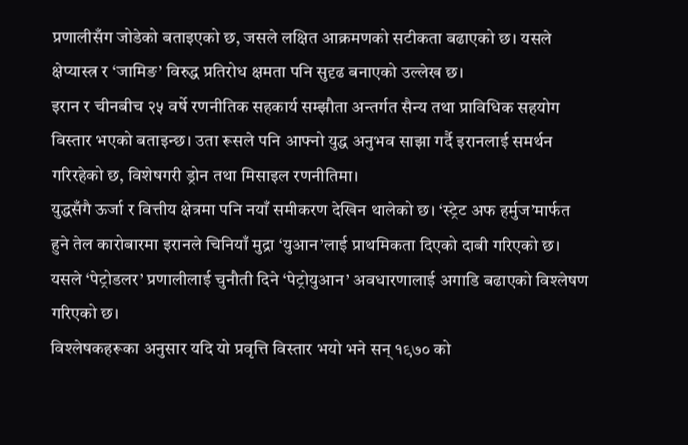प्रणालीसँग जोडेको बताइएको छ, जसले लक्षित आक्रमणको सटीकता बढाएको छ। यसले क्षेप्यास्त्र र ‘जामिङ’ विरुद्ध प्रतिरोध क्षमता पनि सुदृढ बनाएको उल्लेख छ।
इरान र चीनबीच २५ वर्षे रणनीतिक सहकार्य सम्झौता अन्तर्गत सैन्य तथा प्राविधिक सहयोग विस्तार भएको बताइन्छ। उता रूसले पनि आफ्नो युद्ध अनुभव साझा गर्दै इरानलाई समर्थन गरिरहेको छ, विशेषगरी ड्रोन तथा मिसाइल रणनीतिमा।
युद्धसँगै ऊर्जा र वित्तीय क्षेत्रमा पनि नयाँ समीकरण देखिन थालेको छ। ‘स्ट्रेट अफ हर्मुज’मार्फत हुने तेल कारोबारमा इरानले चिनियाँ मुद्रा ‘युआन’लाई प्राथमिकता दिएको दाबी गरिएको छ। यसले ‘पेट्रोडलर’ प्रणालीलाई चुनौती दिने ‘पेट्रोयुआन’ अवधारणालाई अगाडि बढाएको विश्लेषण गरिएको छ।
विश्लेषकहरूका अनुसार यदि यो प्रवृत्ति विस्तार भयो भने सन् १९७० को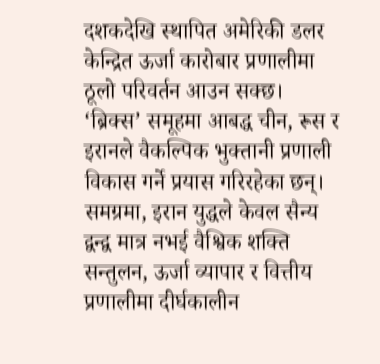दशकदेखि स्थापित अमेरिकी डलर केन्द्रित ऊर्जा कारोबार प्रणालीमा ठूलो परिवर्तन आउन सक्छ। ‘ब्रिक्स’ समूहमा आबद्ध चीन, रूस र इरानले वैकल्पिक भुक्तानी प्रणाली विकास गर्ने प्रयास गरिरहेका छन्।
समग्रमा, इरान युद्धले केवल सैन्य द्वन्द्व मात्र नभई वैश्विक शक्ति सन्तुलन, ऊर्जा व्यापार र वित्तीय प्रणालीमा दीर्घकालीन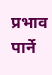प्रभाव पार्ने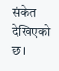संकेत देखिएको छ।